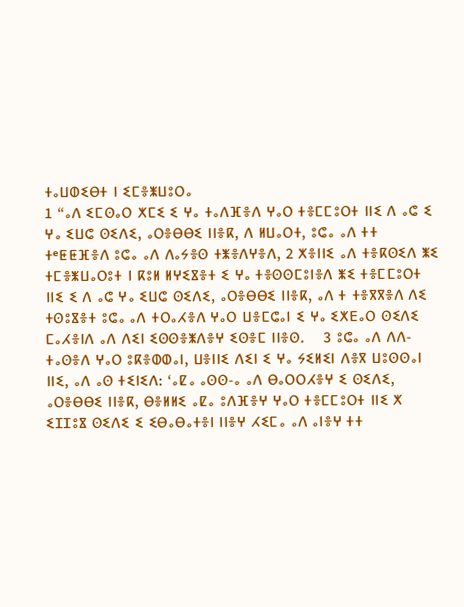ⵜⴰⵡⵀⵉⴱⵜ ⵏ ⵉⵎⴻⵥⵡⵓⵔⴰ
1 “ⴰⴷ ⵉⵎⵙⴰⵔ ⵅⵎⵉ ⵉ ⵖⴰ ⵜⴰⴷⴼⴻⴷ ⵖⴰⵔ ⵜⴻⵎⵎⵓⵔⵜ ⵏⵏⵉ ⴷ ⴰⵛ ⵉ ⵖⴰ ⵉⵡⵛ ⵙⵉⴷⵉ, ⴰⵔⴻⴱⴱⵉ ⵏⵏⴻⴽ, ⴷ ⵍⵡⴰⵔⵜ, ⵓⵛⴰ ⴰⴷ ⵜⵜ ⵜᵉⵟⵟⴼⴻⴷ ⵓⵛⴰ ⴰⴷ ⴷⴰⵢⴻⵙ ⵜⵥⴻⴷⵖⴻⴷ, 2 ⵅⴻⵏⵏⵉ ⴰⴷ ⵜⴻⴽⵙⵉⴷ ⵥⵉ ⵜⵎⴻⵥⵡⴰⵔⵓⵜ ⵏ ⴽⵓⵍ ⵍⵖⵉⴵⴻⵜ ⵉ ⵖⴰ ⵜⴻⵙⵙⵎⵓⵏⴻⴷ ⵥⵉ ⵜⴻⵎⵎⵓⵔⵜ ⵏⵏⵉ ⵉ ⴷ ⴰⵛ ⵖⴰ ⵉⵡⵛ ⵙⵉⴷⵉ, ⴰⵔⴻⴱⴱⵉ ⵏⵏⴻⴽ, ⴰⴷ ⵜ ⵜⴻⴳⴳⴻⴷ ⴷⵉ ⵜⵙⵓⴵⴻⵜ ⵓⵛⴰ ⴰⴷ ⵜⵔⴰⵃⴻⴷ ⵖⴰⵔ ⵡⴻⵎⵛⴰⵏ ⵉ ⵖⴰ ⵉⵅⴹⴰⵔ ⵙⵉⴷⵉ ⵎⴰⵃⴻⵏⴷ ⴰⴷ ⴷⵉⵏ ⵉⵙⵙⴻⵥⴷⴻⵖ ⵉⵙⴻⵎ ⵏⵏⴻⵙ.    3 ⵓⵛⴰ ⴰⴷ ⴷⴷ-ⵜⴰⵙⴻⴷ ⵖⴰⵔ ⵓⴽⴻⵀⵀⴰⵏ, ⵡⴻⵏⵏⵉ ⴷⵉⵏ ⵉ ⵖⴰ ⵢⵉⵍⵉⵏ ⴷⴻⴳ ⵡⵓⵙⵙⴰⵏ ⵏⵏⵉ, ⴰⴷ ⴰⵙ ⵜⵉⵏⵉⴷ: ‘ⴰⵇⴰ ⴰⵙⵙ-ⴰ ⴰⴷ ⴱⴰⵔⵔⵃⴻⵖ ⵉ ⵙⵉⴷⵉ, ⴰⵔⴻⴱⴱⵉ ⵏⵏⴻⴽ, ⴱⴻⵍⵍⵉ ⴰⵇⴰ ⵓⴷⴼⴻⵖ ⵖⴰⵔ ⵜⴻⵎⵎⵓⵔⵜ ⵏⵏⵉ ⵅ ⵉⵊⵊⵓⴵ ⵙⵉⴷⵉ ⵉ ⵉⴱⴰⴱⴰⵜⴻⵏ ⵏⵏⴻⵖ ⵃⵉⵎⴰ ⴰⴷ ⴰⵏⴻⵖ ⵜⵜ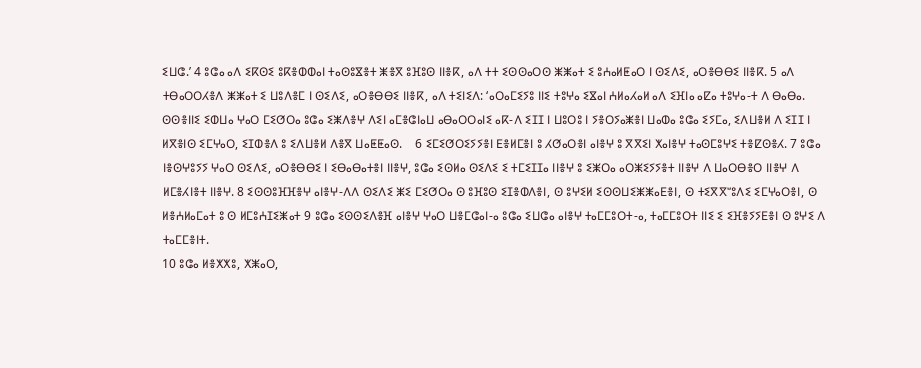ⵉⵡⵛ.’ 4 ⵓⵛⴰ ⴰⴷ ⵉⴽⵙⵉ ⵓⴽⴻⵀⵀⴰⵏ ⵜⴰⵙⵓⴵⴻⵜ ⵥⴻⴳ ⵓⴼⵓⵙ ⵏⵏⴻⴽ, ⴰⴷ ⵜⵜ ⵉⵙⵙⴰⵔⵙ ⵥⵥⴰⵜ ⵉ ⵓⵄⴰⵍⵟⴰⵔ ⵏ ⵙⵉⴷⵉ, ⴰⵔⴻⴱⴱⵉ ⵏⵏⴻⴽ. 5 ⴰⴷ ⵜⴱⴰⵔⵔⵃⴻⴷ ⵥⵥⴰⵜ ⵉ ⵡⵓⴷⴻⵎ ⵏ ⵙⵉⴷⵉ, ⴰⵔⴻⴱⴱⵉ ⵏⵏⴻⴽ, ⴰⴷ ⵜⵉⵏⵉⴷ: ‘ⴰⵔⴰⵎⵉⵢⵓ ⵏⵏⵉ ⵜⵓⵖⴰ ⵉⴵⴰⵏ ⵄⵍⴰⵃⴰⵍ ⴰⴷ ⵉⴼⵏⴰ ⴰⵇⴰ ⵜⵓⵖⴰ-ⵜ ⴷ ⴱⴰⴱⴰ. ⵙⵙⴻⵏⵏⵉ ⵉⵀⵡⴰ ⵖⴰⵔ ⵎⵉⵚⵔⴰ ⵓⵛⴰ ⵉⵥⴷⴻⵖ ⴷⵉⵏ ⴰⵎⴻⵛⵏⴰⵡ ⴰⴱⴰⵔⵔⴰⵏⵉ ⴰⴽ-ⴷ ⵉⵊⵊ ⵏ ⵡⵓⵔⵓ ⵏ ⵢⴻⵔⵢⴰⵥⴻⵏ ⵡⴰⵀⴰ ⵓⵛⴰ ⵉⵢⵎⴰ, ⵉⴷⵡⴻⵍ ⴷ ⵉⵊⵊ ⵏ ⵍⴳⴻⵏⵙ ⵉⵎⵖⴰⵔ, ⵉⵊⵀⴻⴷ ⵓ ⵉⴷⵡⴻⵍ ⴷⴻⴳ ⵡⴰⵟⵟⴰⵙ.    6 ⵉⵎⵉⵚⵔⵉⵢⵢⴻⵏ ⴹⴻⵍⵎⴻⵏ ⵓ ⵃⵚⴰⵔⴻⵏ ⴰⵏⴻⵖ ⵓ ⴳⴳⵉⵏ ⵅⴰⵏⴻⵖ ⵜⴰⵙⵎⵓⵖⵉ ⵜⴻⵇⵙⴻⵃ. 7 ⵓⵛⴰ ⵏⴻⵙⵖⵓⵢⵢ ⵖⴰⵔ ⵙⵉⴷⵉ, ⴰⵔⴻⴱⴱⵉ ⵏ ⵉⴱⴰⴱⴰⵜⴻⵏ ⵏⵏⴻⵖ, ⵓⵛⴰ ⵉⵙⵍⴰ ⵙⵉⴷⵉ ⵉ ⵜⵎⵉⵊⵊⴰ ⵏⵏⴻⵖ ⵓ ⵉⵥⵔⴰ ⴰⵔⵥⵉⵢⵢⴻⵜ ⵏⵏⴻⵖ ⴷ ⵡⴰⵔⴱⴻⵔ ⵏⵏⴻⵖ ⴷ ⵍⵎⴻⵃⵏⴻⵜ ⵏⵏⴻⵖ. 8 ⵉⵙⵙⵓⴼⴼⴻⵖ ⴰⵏⴻⵖ-ⴷⴷ ⵙⵉⴷⵉ ⵥⵉ ⵎⵉⵚⵔⴰ ⵙ ⵓⴼⵓⵙ ⵉⵊⴻⵀⴷⴻⵏ, ⵙ ⵓⵖⵉⵍ ⵉⵙⵙⵡⵉⵥⵥⴰⴹⴻⵏ, ⵙ ⵜⵉⴳⴳⵯⵓⴷⵉ ⵉⵎⵖⴰⵔⴻⵏ, ⵙ ⵍⴻⵄⵍⴰⵎⴰⵜ ⵓ ⵙ ⵍⵎⵓⵄⵊⵉⵥⴰⵜ 9 ⵓⵛⴰ ⵉⵙⵙⵉⴷⴻⴼ ⴰⵏⴻⵖ ⵖⴰⵔ ⵡⴻⵎⵛⴰⵏ-ⴰ ⵓⵛⴰ ⵉⵡⵛⴰ ⴰⵏⴻⵖ ⵜⴰⵎⵎⵓⵔⵜ-ⴰ, ⵜⴰⵎⵎⵓⵔⵜ ⵏⵏⵉ ⵉ ⵉⴼⴻⵢⵢⴹⴻⵏ ⵙ ⵓⵖⵉ ⴷ ⵜⴰⵎⵎⴻⵏⵜ.
10 ⵓⵛⴰ ⵍⴻⵅⵅⵓ, ⵅⵥⴰⵔ,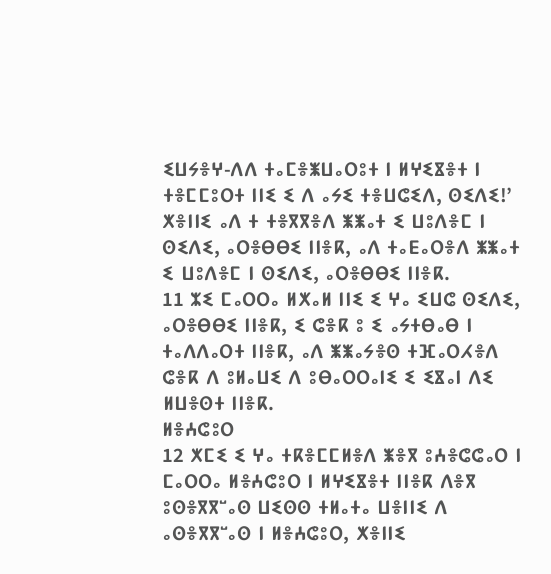ⵉⵡⵢⴻⵖ-ⴷⴷ ⵜⴰⵎⴻⵥⵡⴰⵔⵓⵜ ⵏ ⵍⵖⵉⴵⴻⵜ ⵏ ⵜⴻⵎⵎⵓⵔⵜ ⵏⵏⵉ ⵉ ⴷ ⴰⵢⵉ ⵜⴻⵡⵛⵉⴷ, ⵙⵉⴷⵉ!’ ⵅⴻⵏⵏⵉ ⴰⴷ ⵜ ⵜⴻⴳⴳⴻⴷ ⵥⵥⴰⵜ ⵉ ⵡⵓⴷⴻⵎ ⵏ ⵙⵉⴷⵉ, ⴰⵔⴻⴱⴱⵉ ⵏⵏⴻⴽ, ⴰⴷ ⵜⴰⴹⴰⵔⴻⴷ ⵥⵥⴰⵜ ⵉ ⵡⵓⴷⴻⵎ ⵏ ⵙⵉⴷⵉ, ⴰⵔⴻⴱⴱⵉ ⵏⵏⴻⴽ.
11 ⵣⵉ ⵎⴰⵔⵔⴰ ⵍⵅⴰⵍ ⵏⵏⵉ ⵉ ⵖⴰ ⵉⵡⵛ ⵙⵉⴷⵉ, ⴰⵔⴻⴱⴱⵉ ⵏⵏⴻⴽ, ⵉ ⵛⴻⴽ ⵓ ⵉ ⴰⵢⵜⴱⴰⴱ ⵏ ⵜⴰⴷⴷⴰⵔⵜ ⵏⵏⴻⴽ, ⴰⴷ ⵥⵥⴰⵢⴻⵙ ⵜⴼⴰⵔⵃⴻⴷ ⵛⴻⴽ ⴷ ⵓⵍⴰⵡⵉ ⴷ ⵓⴱⴰⵔⵔⴰⵏⵉ ⵉ ⵉⴵⴰⵏ ⴷⵉ ⵍⵡⴻⵙⵜ ⵏⵏⴻⴽ.
ⵍⴻⵄⵛⵓⵔ
12 ⵅⵎⵉ ⵉ ⵖⴰ ⵜⴽⴻⵎⵎⵍⴻⴷ ⵥⴻⴳ ⵓⵄⴻⵛⵛⴰⵔ ⵏ ⵎⴰⵔⵔⴰ ⵍⴻⵄⵛⵓⵔ ⵏ ⵍⵖⵉⴵⴻⵜ ⵏⵏⴻⴽ ⴷⴻⴳ ⵓⵙⴻⴳⴳⵯⴰⵙ ⵡⵉⵙⵙ ⵜⵍⴰⵜⴰ ⵡⴻⵏⵏⵉ ⴷ ⴰⵙⴻⴳⴳⵯⴰⵙ ⵏ ⵍⴻⵄⵛⵓⵔ, ⵅⴻⵏⵏⵉ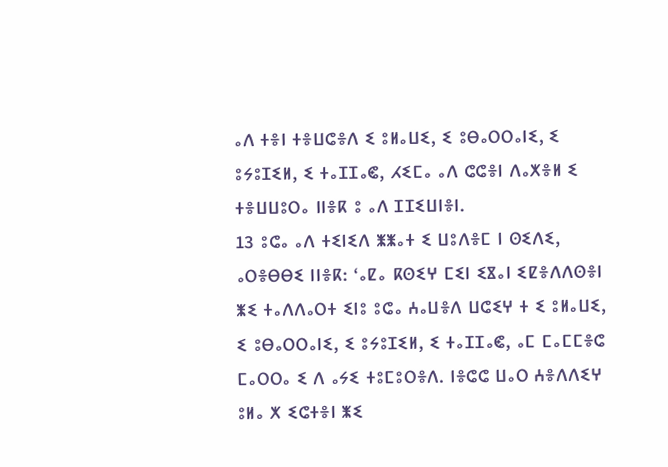ⴰⴷ ⵜⴻⵏ ⵜⴻⵡⵛⴻⴷ ⵉ ⵓⵍⴰⵡⵉ, ⵉ ⵓⴱⴰⵔⵔⴰⵏⵉ, ⵉ ⵓⵢⵓⵊⵉⵍ, ⵉ ⵜⴰⵊⵊⴰⵞ, ⵃⵉⵎⴰ ⴰⴷ ⵛⵛⴻⵏ ⴷⴰⵅⴻⵍ ⵉ ⵜⴻⵡⵡⵓⵔⴰ ⵏⵏⴻⴽ ⵓ ⴰⴷ ⵊⵊⵉⵡⵏⴻⵏ.
13 ⵓⵛⴰ ⴰⴷ ⵜⵉⵏⵉⴷ ⵥⵥⴰⵜ ⵉ ⵡⵓⴷⴻⵎ ⵏ ⵙⵉⴷⵉ, ⴰⵔⴻⴱⴱⵉ ⵏⵏⴻⴽ: ‘ⴰⵇⴰ ⴽⵙⵉⵖ ⵎⵉⵏ ⵉⴵⴰⵏ ⵉⵇⴻⴷⴷⵙⴻⵏ ⵥⵉ ⵜⴰⴷⴷⴰⵔⵜ ⵉⵏⵓ ⵓⵛⴰ ⵄⴰⵡⴻⴷ ⵡⵛⵉⵖ ⵜ ⵉ ⵓⵍⴰⵡⵉ, ⵉ ⵓⴱⴰⵔⵔⴰⵏⵉ, ⵉ ⵓⵢⵓⵊⵉⵍ, ⵉ ⵜⴰⵊⵊⴰⵞ, ⴰⵎ ⵎⴰⵎⵎⴻⵛ ⵎⴰⵔⵔⴰ ⵉ ⴷ ⴰⵢⵉ ⵜⵓⵎⵓⵔⴻⴷ. ⵏⴻⵛⵛ ⵡⴰⵔ ⵄⴻⴷⴷⵉⵖ ⵓⵍⴰ ⵅ ⵉⵛⵜⴻⵏ ⵥⵉ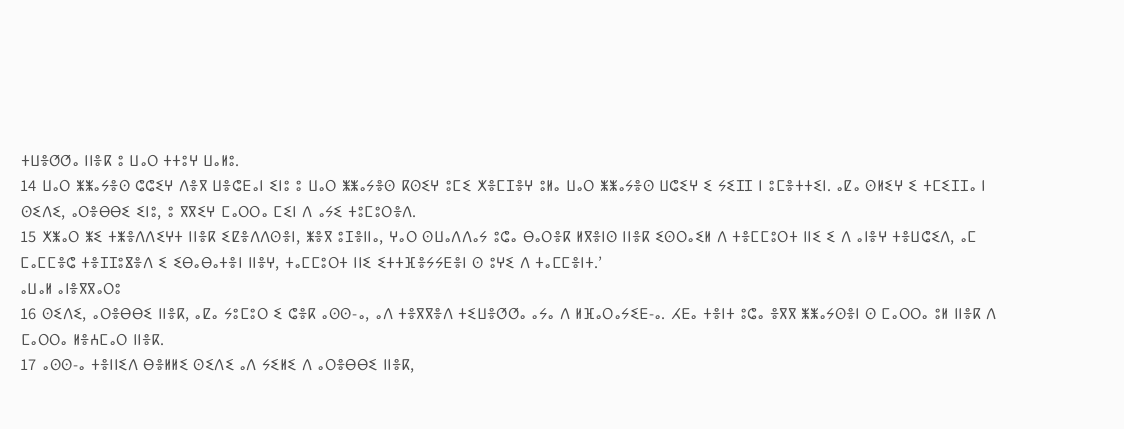ⵜⵡⴻⵚⵚⴰ ⵏⵏⴻⴽ ⵓ ⵡⴰⵔ ⵜⵜⵓⵖ ⵡⴰⵍⵓ.
14 ⵡⴰⵔ ⵥⵥⴰⵢⴻⵙ ⵛⵛⵉⵖ ⴷⴻⴳ ⵡⴻⵛⴹⴰⵏ ⵉⵏⵓ ⵓ ⵡⴰⵔ ⵥⵥⴰⵢⴻⵙ ⴽⵙⵉⵖ ⵓⵎⵉ ⵅⴻⵎⵊⴻⵖ ⵓⵍⴰ ⵡⴰⵔ ⵥⵥⴰⵢⴻⵙ ⵡⵛⵉⵖ ⵉ ⵢⵉⵊⵊ ⵏ ⵓⵎⴻⵜⵜⵉⵏ. ⴰⵇⴰ ⵙⵍⵉⵖ ⵉ ⵜⵎⵉⵊⵊⴰ ⵏ ⵙⵉⴷⵉ, ⴰⵔⴻⴱⴱⵉ ⵉⵏⵓ, ⵓ ⴳⴳⵉⵖ ⵎⴰⵔⵔⴰ ⵎⵉⵏ ⴷ ⴰⵢⵉ ⵜⵓⵎⵓⵔⴻⴷ.
15 ⵅⵥⴰⵔ ⵥⵉ ⵜⵥⴻⴷⴷⵉⵖⵜ ⵏⵏⴻⴽ ⵉⵇⴻⴷⴷⵙⴻⵏ, ⵥⴻⴳ ⵓⵊⴻⵏⵏⴰ, ⵖⴰⵔ ⵙⵡⴰⴷⴷⴰⵢ ⵓⵛⴰ ⴱⴰⵔⴻⴽ ⵍⴳⴻⵏⵙ ⵏⵏⴻⴽ ⵉⵙⵔⴰⵉⵍ ⴷ ⵜⴻⵎⵎⵓⵔⵜ ⵏⵏⵉ ⵉ ⴷ ⴰⵏⴻⵖ ⵜⴻⵡⵛⵉⴷ, ⴰⵎ ⵎⴰⵎⵎⴻⵛ ⵜⴻⵊⵊⵓⴵⴻⴷ ⵉ ⵉⴱⴰⴱⴰⵜⴻⵏ ⵏⵏⴻⵖ, ⵜⴰⵎⵎⵓⵔⵜ ⵏⵏⵉ ⵉⵜⵜⴼⴻⵢⵢⴹⴻⵏ ⵙ ⵓⵖⵉ ⴷ ⵜⴰⵎⵎⴻⵏⵜ.’
ⴰⵡⴰⵍ ⴰⵏⴻⴳⴳⴰⵔⵓ
16 ⵙⵉⴷⵉ, ⴰⵔⴻⴱⴱⵉ ⵏⵏⴻⴽ, ⴰⵇⴰ ⵢⵓⵎⵓⵔ ⵉ ⵛⴻⴽ ⴰⵙⵙ-ⴰ, ⴰⴷ ⵜⴻⴳⴳⴻⴷ ⵜⵉⵡⴻⵚⵚⴰ ⴰⵢⴰ ⴷ ⵍⴼⴰⵔⴰⵢⵉⴹ-ⴰ. ⵃⴹⴰ ⵜⴻⵏⵜ ⵓⵛⴰ ⴻⴳⴳ ⵥⵥⴰⵢⵙⴻⵏ ⵙ ⵎⴰⵔⵔⴰ ⵓⵍ ⵏⵏⴻⴽ ⴷ ⵎⴰⵔⵔⴰ ⵍⴻⵄⵎⴰⵔ ⵏⵏⴻⴽ.
17 ⴰⵙⵙ-ⴰ ⵜⴻⵏⵏⵉⴷ ⴱⴻⵍⵍⵉ ⵙⵉⴷⵉ ⴰⴷ ⵢⵉⵍⵉ ⴷ ⴰⵔⴻⴱⴱⵉ ⵏⵏⴻⴽ,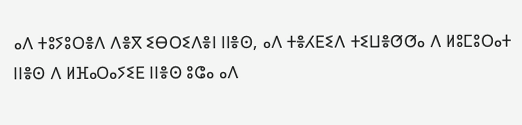ⴰⴷ ⵜⵓⵢⵓⵔⴻⴷ ⴷⴻⴳ ⵉⴱⵔⵉⴷⴻⵏ ⵏⵏⴻⵙ, ⴰⴷ ⵜⴻⵃⴹⵉⴷ ⵜⵉⵡⴻⵚⵚⴰ ⴷ ⵍⵓⵎⵓⵔⴰⵜ ⵏⵏⴻⵙ ⴷ ⵍⴼⴰⵔⴰⵢⵉⴹ ⵏⵏⴻⵙ ⵓⵛⴰ ⴰⴷ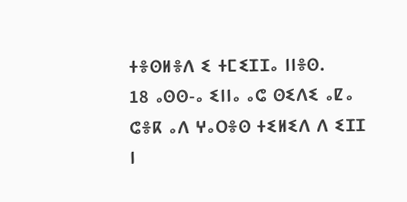ⵜⴻⵙⵍⴻⴷ ⵉ ⵜⵎⵉⵊⵊⴰ ⵏⵏⴻⵙ.
18 ⴰⵙⵙ-ⴰ ⵉⵏⵏⴰ ⴰⵛ ⵙⵉⴷⵉ ⴰⵇⴰ ⵛⴻⴽ ⴰⴷ ⵖⴰⵔⴻⵙ ⵜⵉⵍⵉⴷ ⴷ ⵉⵊⵊ ⵏ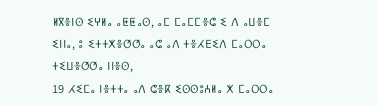ⵍⴳⴻⵏⵙ ⵉⵖⵍⴰ ⴰⵟⵟⴰⵙ, ⴰⵎ ⵎⴰⵎⵎⴻⵛ ⵉ ⴷ ⴰⵡⴻⵎ ⵉⵏⵏⴰ, ⵓ ⵉⵜⵜⵅⴻⵚⵚⴰ ⴰⵛ ⴰⴷ ⵜⴻⵃⴹⵉⴷ ⵎⴰⵔⵔⴰ ⵜⵉⵡⴻⵚⵚⴰ ⵏⵏⴻⵙ,
19 ⵃⵉⵎⴰ ⵏⴻⵜⵜⴰ ⴰⴷ ⵛⴻⴽ ⵉⵙⵙⵓⵄⵍⴰ ⵅ ⵎⴰⵔⵔⴰ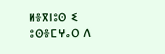ⵍⴻⴳⵏⵓⵙ ⵉ ⵓⵙⴻⵎⵖⴰⵔ ⴷ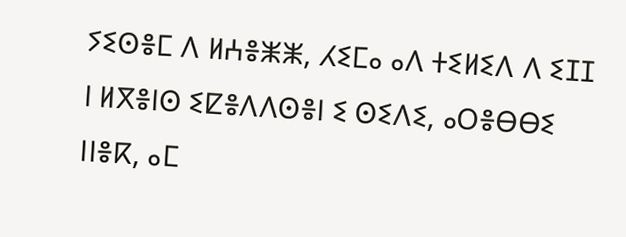ⵢⵉⵙⴻⵎ ⴷ ⵍⵄⴻⵥⵥ, ⵃⵉⵎⴰ ⴰⴷ ⵜⵉⵍⵉⴷ ⴷ ⵉⵊⵊ ⵏ ⵍⴳⴻⵏⵙ ⵉⵇⴻⴷⴷⵙⴻⵏ ⵉ ⵙⵉⴷⵉ, ⴰⵔⴻⴱⴱⵉ ⵏⵏⴻⴽ, ⴰⵎ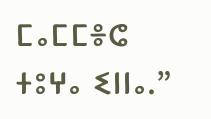ⵎⴰⵎⵎⴻⵛ ⵜⵓⵖⴰ ⵉⵏⵏⴰ.”